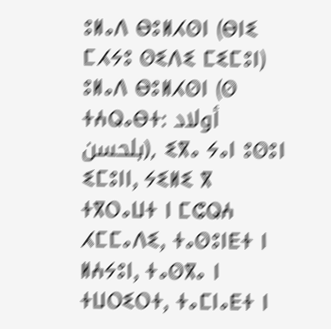ⵓⵍⴰⴷ ⴱⵓⵍⵃⵙⵏ (ⴱⵏⵉ ⵎⵃⵢⵓ ⵙⵉⴷⵉ ⵎⵉⵎⵓⵏ)
ⵓⵍⴰⴷ ⴱⵓⵍⵃⵙⵏ (ⵙ ⵜⵄⵕⴰⴱⵜ: أولاد بلحسن), ⵉⴳⴰ ⵢⴰⵏ ⵓⵙⵓⵏ ⵉⵎⵓⵏⵏ, ⵢⵉⵍⵉ ⴳ ⵜⴳⵔⴰⵡⵜ ⵏ ⵎⵛⵕⵄ ⵃⵎⵎⴰⴷⵉ, ⵜⴰⵙⵓⵏⴹⵜ ⵏ ⵍⵄⵢⵓⵏ, ⵜⴰⵙⴳⴰ ⵏ ⵜⵡⵔⵉⵔⵜ, ⵜⴰⵎⵏⴰⴹⵜ ⵏ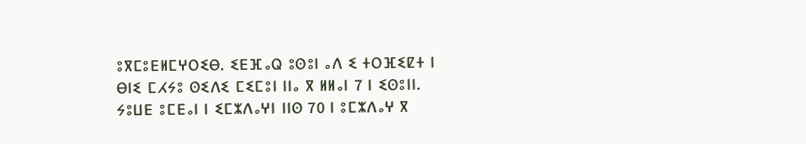ⵓⴳⵎⵓⴹⵍⵎⵖⵔⵉⴱ. ⵉⴹⴼⴰⵕ ⵓⵙⵓⵏ ⴰⴷ ⵉ ⵜⵔⴼⵉⵇⵜ ⵏ ⴱⵏⵉ ⵎⵃⵢⵓ ⵙⵉⴷⵉ ⵎⵉⵎⵓⵏ ⵏⵏⴰ ⴳ ⵍⵍⴰⵏ 7 ⵏ ⵉⵙⵓⵏⵏ. ⵢⵓⵡⴹ ⵓⵎⴹⴰⵏ ⵏ ⵉⵎⵣⴷⴰⵖⵏ ⵏⵏⵙ 70 ⵏ ⵓⵎⵣⴷⴰⵖ ⴳ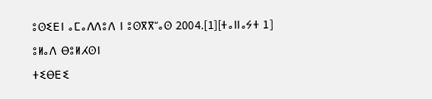ⵓⵙⵉⴹⵏ ⴰⵎⴰⴷⴷⵓⴷ ⵏ ⵓⵙⴳⴳⵯⴰⵙ 2004.[1][ⵜⴰⵏⵏⴰⵢⵜ 1]
ⵓⵍⴰⴷ ⴱⵓⵍⵃⵙⵏ
ⵜⵉⴱⴹⵉ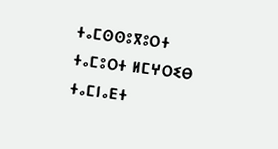ⵜⴰⵎⵙⵙⵓⴳⵓⵔⵜ
ⵜⴰⵎⵓⵔⵜ ⵍⵎⵖⵔⵉⴱ
ⵜⴰⵎⵏⴰⴹⵜ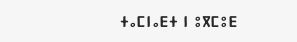ⵜⴰⵎⵏⴰⴹⵜ ⵏ ⵓⴳⵎⵓⴹ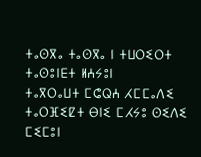ⵜⴰⵙⴳⴰ ⵜⴰⵙⴳⴰ ⵏ ⵜⵡⵔⵉⵔⵜ
ⵜⴰⵙⵓⵏⴹⵜ ⵍⵄⵢⵓⵏ
ⵜⴰⴳⵔⴰⵡⵜ ⵎⵛⵕⵄ ⵃⵎⵎⴰⴷⵉ
ⵜⴰⵔⴼⵉⵇⵜ ⴱⵏⵉ ⵎⵃⵢⵓ ⵙⵉⴷⵉ ⵎⵉⵎⵓⵏ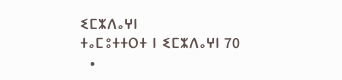ⵉⵎⵣⴷⴰⵖⵏ
ⵜⴰⵎⵓⵜⵜⵔⵜ ⵏ ⵉⵎⵣⴷⴰⵖⵏ 70
  •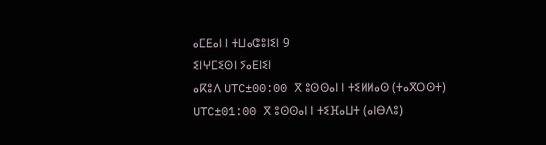ⴰⵎⴹⴰⵏ ⵏ ⵜⵡⴰⵛⵓⵏⵉⵏ 9
ⵉⵏⵖⵎⵉⵙⵏ ⵢⴰⴹⵏⵉⵏ
ⴰⴽⵓⴷ UTC±00:00 ⴳ ⵓⵙⵙⴰⵏ ⵏ ⵜⵉⵍⵍⴰⵙ (ⵜⴰⴳⵔⵙⵜ)
UTC±01:00 ⴳ ⵓⵙⵙⴰⵏ ⵏ ⵜⵉⴼⴰⵡⵜ (ⴰⵏⴱⴷⵓ)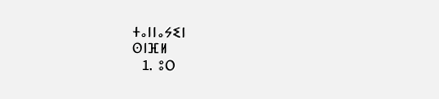ⵜⴰⵏⵏⴰⵢⵉⵏ
ⵙⵏⴼⵍ
  1. ⵓⵔ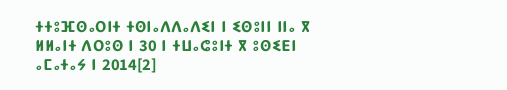ⵜⵜⵓⴼⵙⴰⵔⵏⵜ ⵜⵙⵏⴰⴷⴷⴰⴷⵉⵏ ⵏ ⵉⵙⵓⵏⵏ ⵏⵏⴰ ⴳ ⵍⵍⴰⵏⵜ ⴷⵔⵓⵙ ⵏ 30 ⵏ ⵜⵡⴰⵛⵓⵏⵜ ⴳ ⵓⵙⵉⴹⵏ ⴰⵎⴰⵜⴰⵢ ⵏ 2014[2]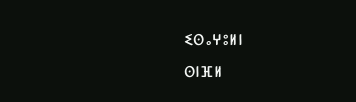ⵉⵙⴰⵖⵓⵍⵏ
ⵙⵏⴼⵍ